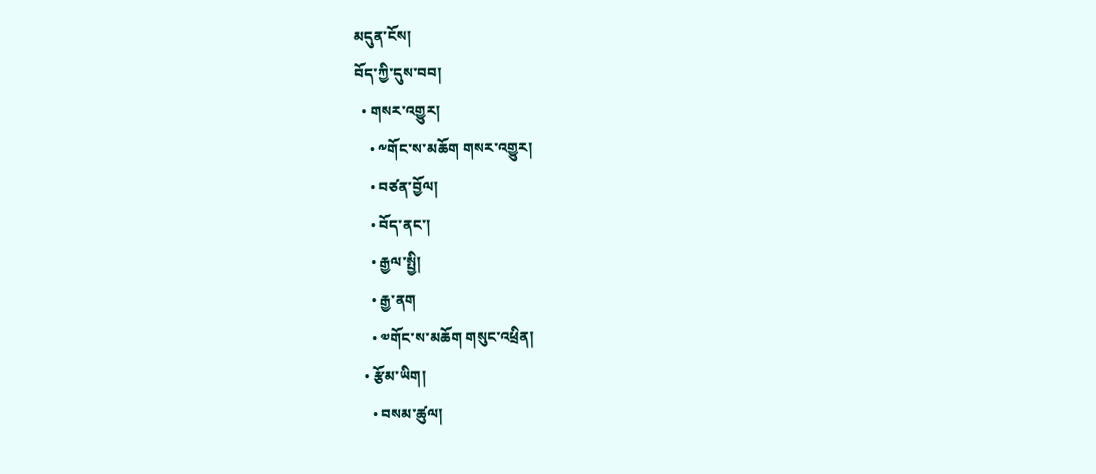མདུན་ངོས།
བོད་ཀྱི་དུས་བབ།
  • གསར་འགྱུར།
    • ༸གོང་ས་མཆོག གསར་འགྱུར།
    • བཙན་བྱོལ།
    • བོད་ནང་།
    • རྒྱལ་སྤྱི།
    • རྒྱ་ནག
    • ༧གོང་ས་མཆོག གསུང་འཕྲིན།
  • རྩོམ་ཡིག།
    • བསམ་ཚུལ།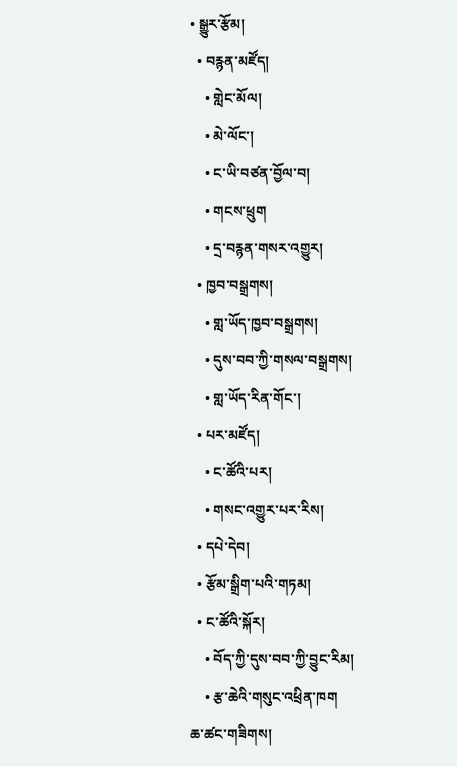• སྒྱུར་རྩོམ།
  • བརྙན་མཛོད།
    • གླེང་མོལ།
    • མེ་ལོང་།
    • ང་ཡི་བཙན་བྱོལ་བ།
    • གངས་ཕྲུག
    • དྲ་བརྙན་གསར་འགྱུར།
  • ཁྱབ་བསྒྲགས།
    • གླ་ཡོད་ཁྱབ་བསྒྲགས།
    • དུས་བབ་ཀྱི་གསལ་བསྒྲགས།
    • གླ་ཡོད་རིན་གོང་།
  • པར་མཛོད།
    • ང་ཚོའི་པར།
    • གསང་འགྱུར་པར་རིས།
  • དཔེ་དེབ།
  • རྩོམ་སྒྲིག་པའི་གཏམ།
  • ང་ཚོའི་སྐོར།
    • བོད་ཀྱི་དུས་བབ་ཀྱི་བྱུང་རིམ།
    • རྩ་ཆེའི་གསུང་འཕྲིན་ཁག
ཆ་ཚང་གཟིགས།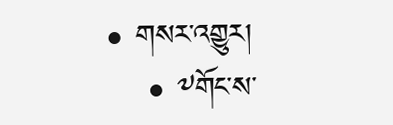• གསར་འགྱུར།
    • ༸གོང་ས་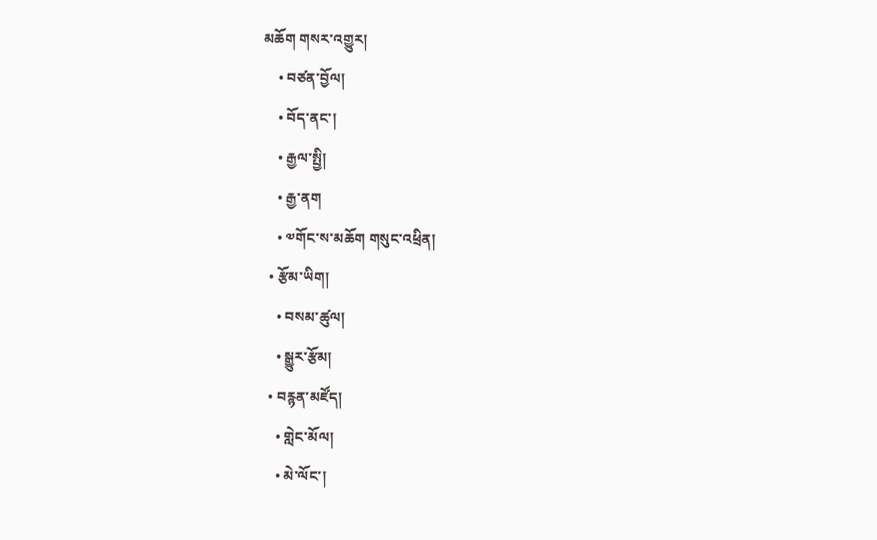མཆོག གསར་འགྱུར།
    • བཙན་བྱོལ།
    • བོད་ནང་།
    • རྒྱལ་སྤྱི།
    • རྒྱ་ནག
    • ༧གོང་ས་མཆོག གསུང་འཕྲིན།
  • རྩོམ་ཡིག།
    • བསམ་ཚུལ།
    • སྒྱུར་རྩོམ།
  • བརྙན་མཛོད།
    • གླེང་མོལ།
    • མེ་ལོང་།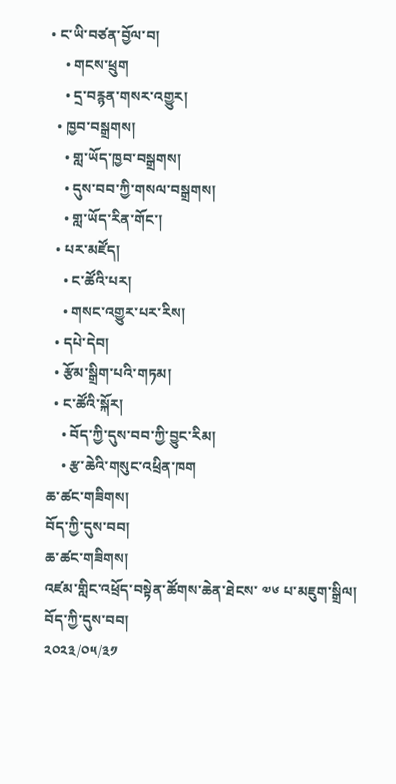• ང་ཡི་བཙན་བྱོལ་བ།
    • གངས་ཕྲུག
    • དྲ་བརྙན་གསར་འགྱུར།
  • ཁྱབ་བསྒྲགས།
    • གླ་ཡོད་ཁྱབ་བསྒྲགས།
    • དུས་བབ་ཀྱི་གསལ་བསྒྲགས།
    • གླ་ཡོད་རིན་གོང་།
  • པར་མཛོད།
    • ང་ཚོའི་པར།
    • གསང་འགྱུར་པར་རིས།
  • དཔེ་དེབ།
  • རྩོམ་སྒྲིག་པའི་གཏམ།
  • ང་ཚོའི་སྐོར།
    • བོད་ཀྱི་དུས་བབ་ཀྱི་བྱུང་རིམ།
    • རྩ་ཆེའི་གསུང་འཕྲིན་ཁག
ཆ་ཚང་གཟིགས།
བོད་ཀྱི་དུས་བབ།
ཆ་ཚང་གཟིགས།
འཛམ་གླིང་འཕྲོད་བསྟེན་ཚོགས་ཆེན་ཐེངས་ ༧༦ པ་མཇུག་སྒྲིལ།
བོད་ཀྱི་དུས་བབ།
༢༠༢༣/༠༥/༣༡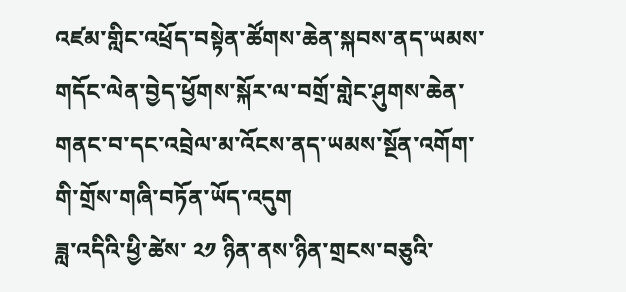འཛམ་གླིང་འཕྲོད་བསྟེན་ཚོགས་ཆེན་སྐབས་ནད་ཡམས་གདོང་ལེན་བྱེད་ཕྱོགས་སྐོར་ལ་བགྲོ་གླེང་ཤུགས་ཆེན་གནང་བ་དང་འབྲེལ་མ་འོངས་ནད་ཡམས་སྔོན་འགོག་གི་གྲོས་གཞི་བཏོན་ཡོད་འདུག
ཟླ་འདིའི་ཕྱི་ཚེས་ ༢༡ ཉིན་ནས་ཉིན་གྲངས་བཅུའི་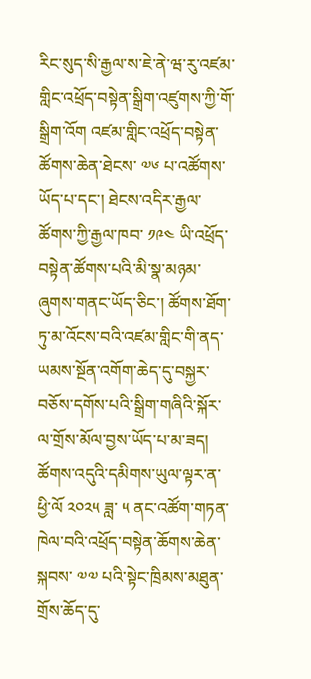རིང་སུད་སི་རྒྱལ་ས་ཇེ་ནེ་ཝ་རུ་འཛམ་གླིང་འཕྲོད་བསྟེན་སྒྲིག་འཛུགས་ཀྱི་གོ་སྒྲིག་འོག འཛམ་གླིང་འཕྲོད་བསྟེན་ཚོགས་ཆེན་ཐེངས་ ༧༦ པ་འཚོགས་ཡོད་པ་དང་། ཐེངས་འདིར་རྒྱལ་ཚོགས་ཀྱི་རྒྱལ་ཁབ་ ༡༩༤ ཡི་འཕྲོད་བསྟེན་ཚོགས་པའི་མི་སྣ་མཉམ་ཞུགས་གནང་ཡོད་ཅིང་། ཚོགས་ཐོག་ཏུ་མ་འོངས་བའི་འཛམ་གླིང་གི་ནད་ཡམས་སྔོན་འགོག་ཆེད་དུ་བསྐྱར་བཅོས་དགོས་པའི་སྒྲིག་གཞིའི་སྐོར་ལ་གྲོས་མོལ་བྱས་ཡོད་པ་མ་ཟད། ཚོགས་འདུའི་དམིགས་ཡུལ་ལྟར་ན་ཕྱི་ལོ ༢༠༢༥ ཟླ་ ༥ ནང་འཚོག་གཏན་ཁེལ་བའི་འཕྲོད་བསྟེན་ཆོགས་ཆེན་སྐབས་ ༧༧ པའི་སྟེང་ཁྲིམས་མཐུན་གྲོས་ཆོད་དུ་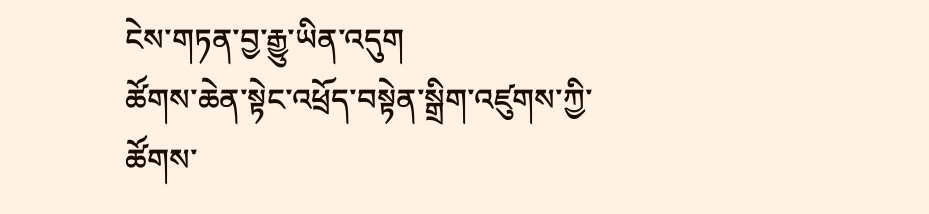ངེས་གཏན་བྱ་རྒྱུ་ཡིན་འདུག
ཚོགས་ཆེན་སྟེང་འཕྲོད་བསྟེན་སྒྲིག་འཛུགས་ཀྱི་ཚོགས་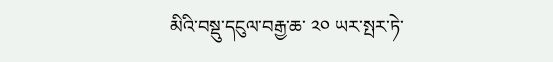མིའི་བསྡུ་དངུལ་བརྒྱ་ཆ་ ༢༠ ཡར་སྤར་ཏེ་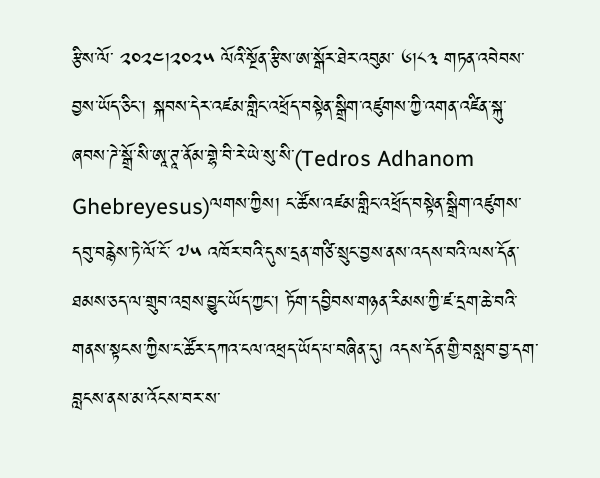རྩིས་ལོ་ ༢༠༢༤།༢༠༢༥ ལོའི་སྔོན་རྩིས་ཨ་སྒོར་ཐེར་འབུམ་ ༦།༨༣ གཏན་འབེབས་བྱས་ཡོད་ཅིང་། སྐབས་དེར་འཛམ་གླིང་འཕྲོད་བསྟེན་སྒྲིག་འཛུགས་ཀྱི་འགན་འཛིན་སྐུ་ཞབས་ཌེ་སྒྲོ་སི་ཨཱ་ཊཱ་ནོམ་གྷེ་བི་རེ་ཡེ་སུ་སི་(Tedros Adhanom Ghebreyesus)ལགས་ཀྱིས། ང་ཚོས་འཛམ་གླིང་འཕྲོད་བསྟེན་སྒྲིག་འཛུགས་དབུ་བརྙེས་ཏེ་ལོ་ངོ་ ༧༥ འཁོར་བའི་དུས་དྲན་གཙི་སྲུང་བྱས་ནས་འདས་བའི་ལས་དོན་ཐམས་ཅད་ལ་གྲུབ་འབྲས་བྱུང་ཡོད་ཀྱང་། ཏོག་དབྱིབས་གཉན་རིམས་ཀྱི་ཛ་དྲག་ཆེ་བའི་གནས་སྟངས་ཀྱིས་ང་ཚོར་དཀའ་ངལ་འཕྲད་ཡོད་པ་བཞིན་དུ། འདས་དོན་གྱི་བསླབ་བྱ་དག་བླངས་ནས་མ་འོངས་བར་ས་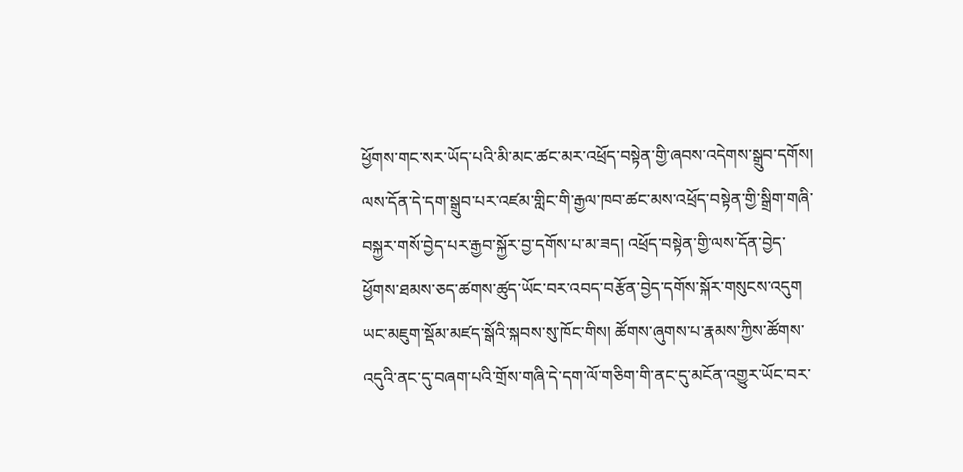ཕྱོགས་གང་སར་ཡོད་པའི་མི་མང་ཚང་མར་འཕྲོད་བསྟེན་གྱི་ཞབས་འདེགས་སྒྲུབ་དགོས། ལས་དོན་དེ་དག་སྒྲུབ་པར་འཛམ་གླིང་གི་རྒྱལ་ཁབ་ཚང་མས་འཕྲོད་བསྟེན་གྱི་སྒྲིག་གཞི་བསྐྱར་གསོ་བྱེད་པར་རྒྱབ་སྐྱོར་བྱ་དགོས་པ་མ་ཟད། འཕྲོད་བསྟེན་གྱི་ལས་དོན་བྱེད་ཕྱོགས་ཐམས་ཅད་ཚགས་ཚུད་ཡོང་བར་འབད་བརྩོན་བྱེད་དགོས་སྐོར་གསུངས་འདུག
ཡང་མཇུག་སྡོམ་མཛད་སྒོའི་སྐབས་སུ་ཁོང་གིས། ཚོགས་ཞུགས་པ་རྣམས་ཀྱིས་ཚོགས་འདུའི་ནང་དུ་བཞག་པའི་གྲོས་གཞི་དེ་དག་ལོ་གཅིག་གི་ནང་དུ་མངོན་འགྱུར་ཡོང་བར་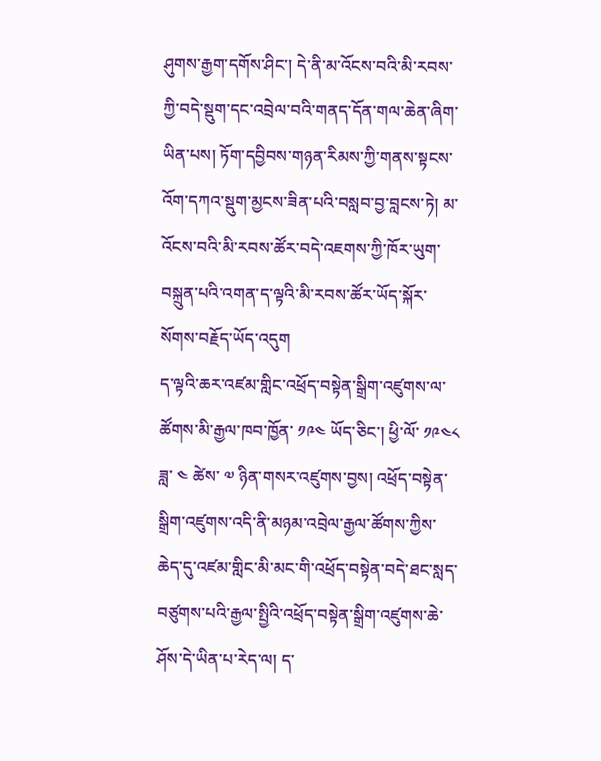ཤུགས་རྒྱག་དགོས་ཤིང་། དེ་ནི་མ་འོངས་བའི་མི་རབས་ཀྱི་བདེ་སྡུག་དང་འབྲེལ་བའི་གནད་དོན་གལ་ཆེན་ཞིག་ཡིན་པས། ཏོག་དབྱིབས་གཉན་རིམས་ཀྱི་གནས་སྟངས་འོག་དཀའ་སྡུག་མྱངས་ཟིན་པའི་བསླབ་བྱ་བླངས་ཏེ། མ་འོངས་བའི་མི་རབས་ཚོར་བདེ་འཇགས་ཀྱི་ཁོར་ཡུག་བསྐྲུན་པའི་འགན་ད་ལྟའི་མི་རབས་ཚོར་ཡོད་སྐོར་སོགས་བརྗོད་ཡོད་འདུག
ད་ལྟའི་ཆར་འཛམ་གླིང་འཕྲོད་བསྟེན་སྒྲིག་འཛུགས་ལ་ཚོགས་མི་རྒྱལ་ཁབ་ཁྱོན་ ༡༩༤ ཡོད་ཅིང་། ཕྱི་ལོ་ ༡༩༤༨ ཟླ་ ༤ ཚེས་ ༧ ཉིན་གསར་འཛུགས་བྱས། འཕྲོད་བསྟེན་སྒྲིག་འཛུགས་འདི་ནི་མཉམ་འབྲེལ་རྒྱལ་ཚོགས་ཀྱིས་ཆེད་དུ་འཛམ་གླིང་མི་མང་གི་འཕྲོད་བསྟེན་བདེ་ཐང་སླད་བཙུགས་པའི་རྒྱལ་སྤྱིའི་འཕྲོད་བསྟེན་སྒྲིག་འཛུགས་ཆེ་ཤོས་དེ་ཡིན་པ་རེད་ལ། ད་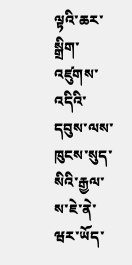ལྟའི་ཆར་སྒྲིག་འཛུགས་འདིའི་དབུས་ལས་ཁུངས་སུད་སིའི་རྒྱལ་ས་ཇེ་ནེ་ཝར་ཡོད་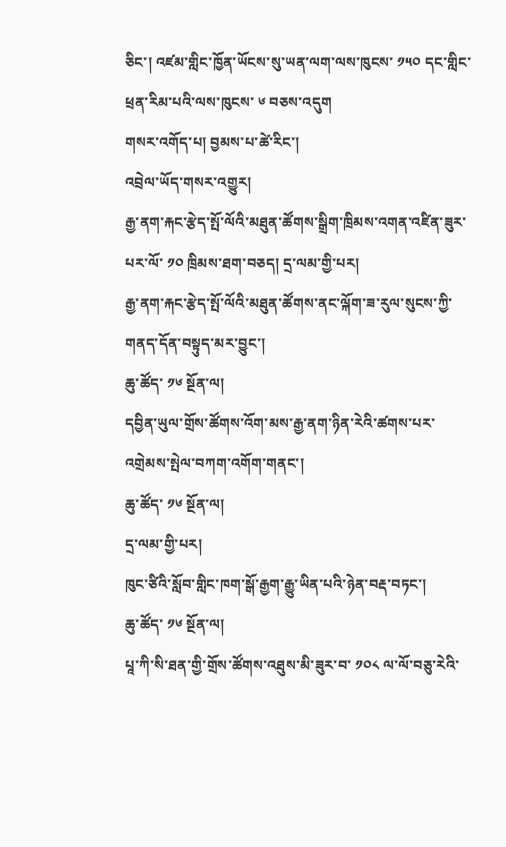ཅིང་། འཛམ་གླིང་ཁྱོན་ཡོངས་སུ་ཡན་ལག་ལས་ཁུངས་ ༡༥༠ དང་གླིང་ཕྲན་རིམ་པའི་ལས་ཁུངས་ ༦ བཅས་འདུག
གསར་འགོད་པ། བྱམས་པ་ཚེ་རིང་།
འབྲེལ་ཡོད་གསར་འགྱུར།
རྒྱ་ནག་རྐང་རྩེད་སྤོ་ལོའི་མཐུན་ཚོགས་སྒྲིག་ཁྲིམས་འགན་འཛིན་ཟུར་པར་ལོ་ ༡༠ ཁྲིམས་ཐག་བཅད། དྲ་ལམ་གྱི་པར།
རྒྱ་ནག་རྐང་རྩེད་སྤོ་ལོའི་མཐུན་ཚོགས་ནང་ལྐོག་ཟ་རུལ་སུངས་ཀྱི་གནད་དོན་བསྟུད་མར་བྱུང་།
ཆུ་ཚོད་ ༡༦ སྔོན་ལ།
དབྱིན་ཡུལ་གྲོས་ཚོགས་འོག་མས་རྒྱ་ནག་ཉིན་རེའི་ཚགས་པར་འགྲེམས་སྤེལ་བཀག་འགོག་གནང་།
ཆུ་ཚོད་ ༡༦ སྔོན་ལ།
དྲ་ལམ་གྱི་པར།
ཁུང་ཙིའི་སློབ་གླིང་ཁག་སྒོ་རྒྱག་རྒྱུ་ཡིན་པའི་ཉེན་བརྡ་བཏང་།
ཆུ་ཚོད་ ༡༦ སྔོན་ལ།
པཱ་ཀི་སི་ཐན་གྱི་གྲོས་ཚོགས་འཐུས་མི་ཟུར་བ་ ༡༠༨ ལ་ལོ་བཅུ་རེའི་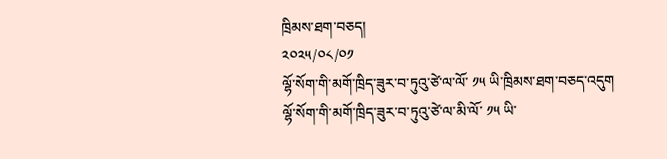ཁྲིམས་ཐག་བཅད།
༢༠༢༥/༠༨/༠༡
ལྷོ་སོག་གི་མགོ་ཁྲིད་ཟུར་བ་ཏུའུ་ཙེ་ལ་ལོ་ ༡༥ ཡི་ཁྲིམས་ཐག་བཅད་འདུག
ལྷོ་སོག་གི་མགོ་ཁྲིད་ཟུར་བ་ཏུའུ་ཙེ་ལ་མི་ལོ་ ༡༥ ཡི་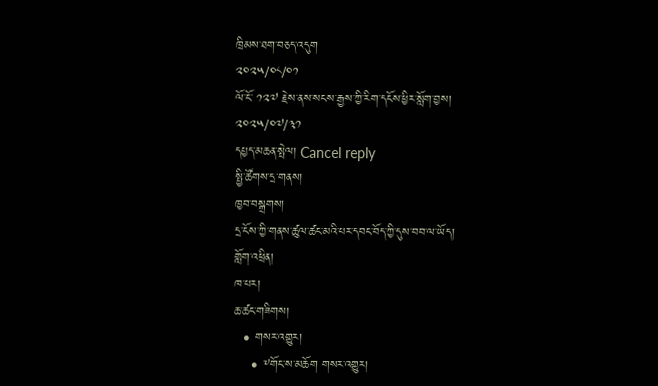ཁྲིམས་ཐག་བཅད་འདུག
༢༠༢༥/༠༨/༠༡
ལོ་ངོ་ ༡༢༧ རྗེས་ནས་སངས་རྒྱས་ཀྱི་རིག་དངོས་ཕྱིར་སློག་བྱས།
༢༠༢༥/༠༧/༣༡
དཔྱད་མཆན་སྤེལ། Cancel reply
སྤྱི་ཚོགས་དྲ་གནས།
ཁྱབ་བསྒྲགས།
དྲ་ངོས་ཀྱི་གནས་ཚུལ་ཚང་མའི་པར་དབང་བོད་ཀྱི་དུས་བབ་ལ་ཡོད།
གློག་འཕྲིན།
ཁ་པར།
ཆ་ཚང་གཟིགས།
  • གསར་འགྱུར།
    • ༸གོང་ས་མཆོག གསར་འགྱུར།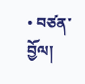• བཙན་བྱོལ།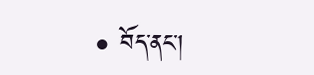• བོད་ནང་།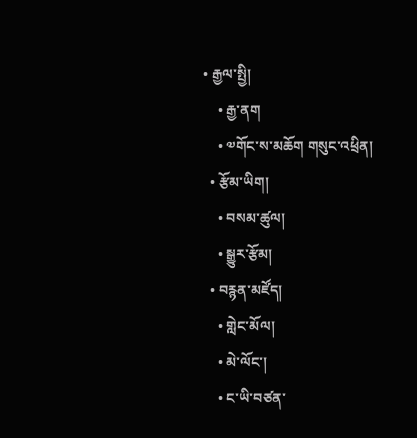• རྒྱལ་སྤྱི།
    • རྒྱ་ནག
    • ༧གོང་ས་མཆོག གསུང་འཕྲིན།
  • རྩོམ་ཡིག།
    • བསམ་ཚུལ།
    • སྒྱུར་རྩོམ།
  • བརྙན་མཛོད།
    • གླེང་མོལ།
    • མེ་ལོང་།
    • ང་ཡི་བཙན་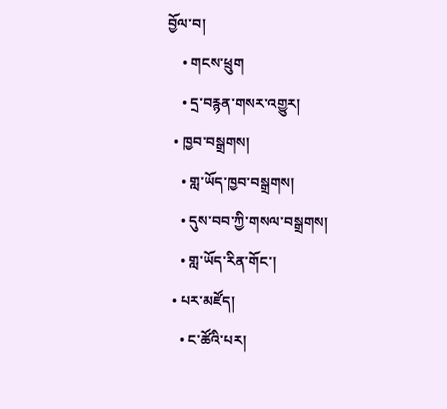བྱོལ་བ།
    • གངས་ཕྲུག
    • དྲ་བརྙན་གསར་འགྱུར།
  • ཁྱབ་བསྒྲགས།
    • གླ་ཡོད་ཁྱབ་བསྒྲགས།
    • དུས་བབ་ཀྱི་གསལ་བསྒྲགས།
    • གླ་ཡོད་རིན་གོང་།
  • པར་མཛོད།
    • ང་ཚོའི་པར།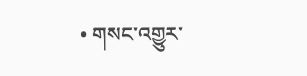• གསང་འགྱུར་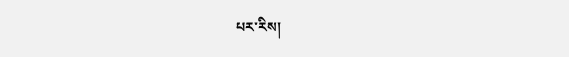པར་རིས།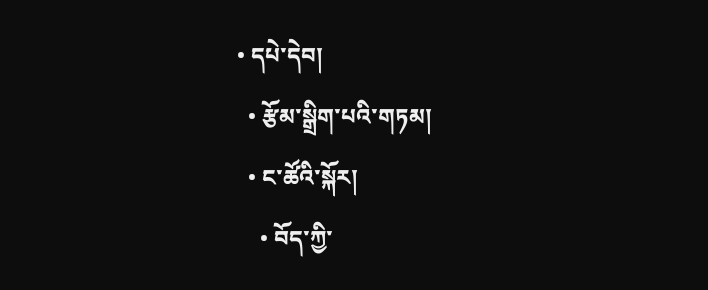• དཔེ་དེབ།
  • རྩོམ་སྒྲིག་པའི་གཏམ།
  • ང་ཚོའི་སྐོར།
    • བོད་ཀྱི་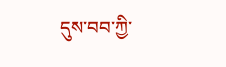དུས་བབ་ཀྱི་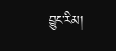བྱུང་རིམ།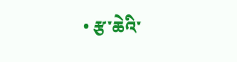• རྩ་ཆེའི་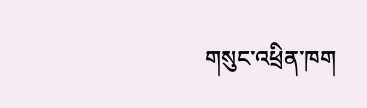གསུང་འཕྲིན་ཁག